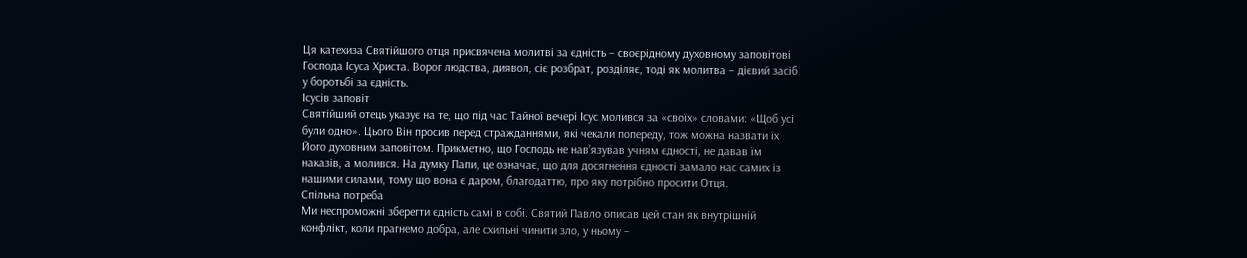Ця катехиза Святійшого отця присвячена молитві за єдність – своєрідному духовному заповітові Господа Ісуса Христа. Ворог людства, диявол, сіє розбрат, розділяє, тоді як молитва – дієвий засіб у боротьбі за єдність.
Ісусів заповіт
Святійший отець указує на те, що під час Тайної вечері Ісус молився за «своїх» словами: «Щоб усі були одно». Цього Він просив перед стражданнями, які чекали попереду, тож можна назвати їх Його духовним заповітом. Прикметно, що Господь не нав’язував учням єдності, не давав їм наказів, а молився. На думку Папи, це означає, що для досягнення єдності замало нас самих із нашими силами, тому що вона є даром, благодаттю, про яку потрібно просити Отця.
Спільна потреба
Ми неспроможні зберегти єдність самі в собі. Святий Павло описав цей стан як внутрішній конфлікт, коли прагнемо добра, але схильні чинити зло, у ньому –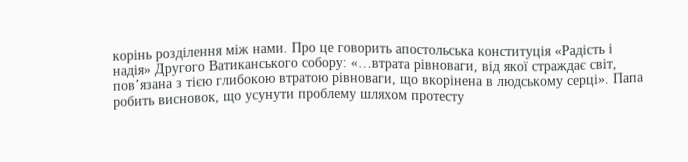корінь розділення між нами. Про це говорить апостольська конституція «Радість і надія» Другого Ватиканського собору: «…втрата рівноваги, від якої страждає світ, пов’язана з тією глибокою втратою рівноваги, що вкорінена в людському серці». Папа робить висновок, що усунути проблему шляхом протесту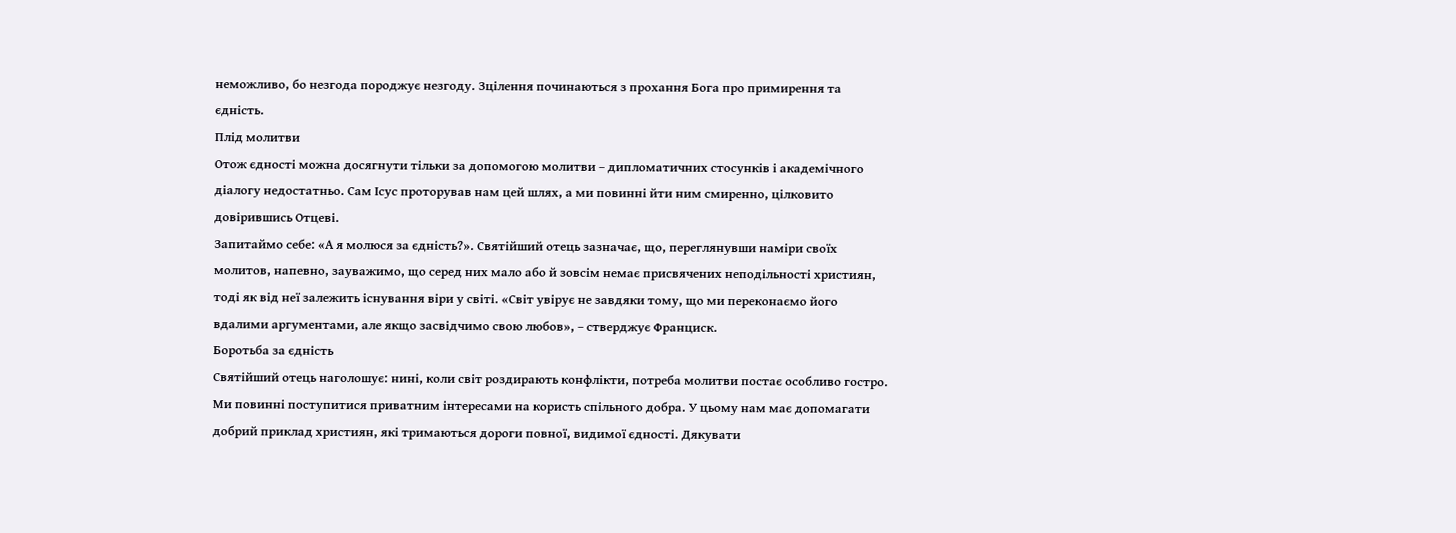неможливо, бо незгода породжує незгоду. Зцілення починаються з прохання Бога про примирення та єдність.
Плід молитви
Отож єдності можна досягнути тільки за допомогою молитви – дипломатичних стосунків і академічного діалогу недостатньо. Сам Ісус проторував нам цей шлях, а ми повинні йти ним смиренно, цілковито довірившись Отцеві.
Запитаймо себе: «А я молюся за єдність?». Святійший отець зазначає, що, переглянувши наміри своїх молитов, напевно, зауважимо, що серед них мало або й зовсім немає присвячених неподільності християн, тоді як від неї залежить існування віри у світі. «Світ увірує не завдяки тому, що ми переконаємо його вдалими аргументами, але якщо засвідчимо свою любов», – стверджує Франциск.
Боротьба за єдність
Святійший отець наголошує: нині, коли світ роздирають конфлікти, потреба молитви постає особливо гостро. Ми повинні поступитися приватним інтересами на користь спільного добра. У цьому нам має допомагати добрий приклад християн, які тримаються дороги повної, видимої єдності. Дякувати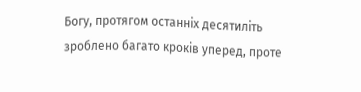Богу, протягом останніх десятиліть зроблено багато кроків уперед, проте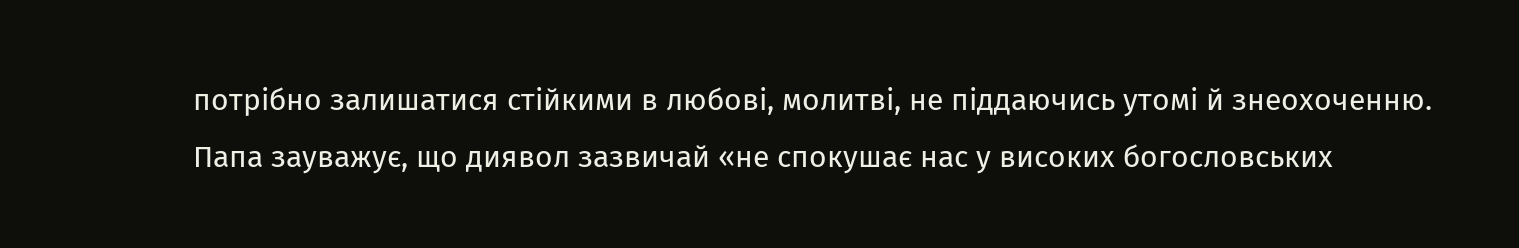потрібно залишатися стійкими в любові, молитві, не піддаючись утомі й знеохоченню.
Папа зауважує, що диявол зазвичай «не спокушає нас у високих богословських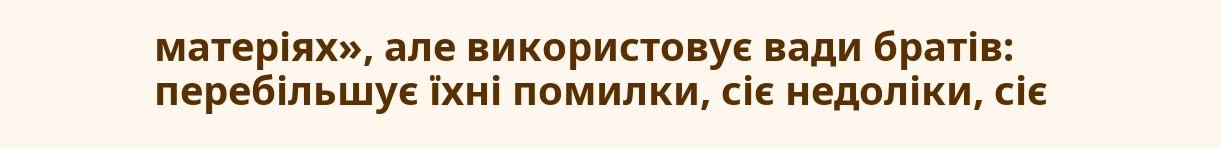матеріях», але використовує вади братів: перебільшує їхні помилки, сіє недоліки, сіє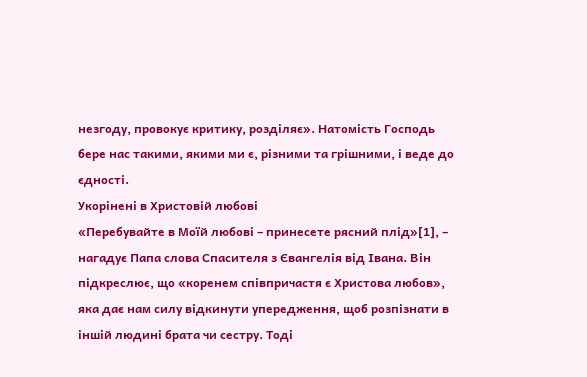незгоду, провокує критику, розділяє». Натомість Господь бере нас такими, якими ми є, різними та грішними, і веде до єдності.
Укорінені в Христовій любові
«Перебувайте в Моїй любові – принесете рясний плід»[1], – нагадує Папа слова Спасителя з Євангелія від Івана. Він підкреслює, що «коренем співпричастя є Христова любов», яка дає нам силу відкинути упередження, щоб розпізнати в іншій людині брата чи сестру. Тоді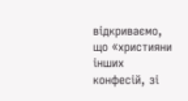відкриваємо, що «християни інших конфесій, зі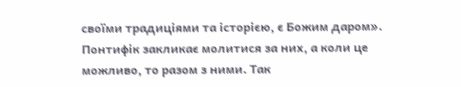своїми традиціями та історією, є Божим даром». Понтифік закликає молитися за них, а коли це можливо, то разом з ними. Так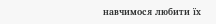навчимося любити їх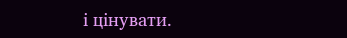і цінувати.